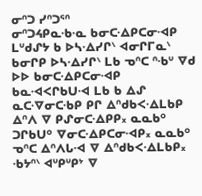ᓂᐢᑐ ᓯᐢᑐᕐᐢ
ᓂᐢᑐᔦᑭᓇᐧᑲᐧᓇ ᑲᓂᑕᐧᐃᑭᑕᓂᐧᐊᑭ ᒪᐡᑯᔑᔭ ᑲ ᐅᓴᐧᐃᓯᒋᐠ ᐊᓂᒋᒥᓇᐠ ᑲᓂᒋᑭ ᐅᓴᐧᐃᓯᒋᐠ ᒪᑲ ᓀᐢᑕ ᐢᐧᑲᐡ ᐁᑯ ᐅᐅ ᑲᓂᑕᐧᐃᑭᑕᓂᐧᐊᑭ ᑲᓇᐧᐊᐸᒋᑲᑌᐧᐊ ᒪᑲ ᑲ ᐃᔑ ᓇᑕᐧᐁᓂᑕᐧᑲᑭ ᑭᒋ ᐃᐢᑯᑲᐸᐧᐃᒪᑲᑭ ᐃᐢᐱ ᐁ ᑭᔑᓂᑕᐧᐃᑭᑭ᙮ ᓇᓇᑲᐤ ᑐᒋᑲᑌᐤ ᐁᓂᑕᐧᐃᑭᑕᓂᐧᐊᑭ᙮ ᓇᓇᑲᐤ ᓀᐢᑕ ᐃᐢᐱᒐᐧᐊ ᐁ ᐃᐢᑯᑲᐸᐧᐃᒪᑲᑭ᙮ ᐧᑲᔭᐢᐠ ᐊᐡᑭᐡᑭᔾ ᐁ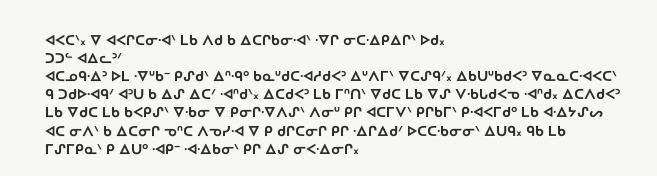ᐊᐸᑕᐠ᙮ ᐁ ᐊᐸᒋᑕᓂᐧᐊᐠ ᒪᑲ ᐱᑯ ᑲ ᐃᑕᒋᑲᓂᐧᐊᐠ ᐧᐁᒋ ᓂᑕᐧᐃᑭᐃᒋᐠ ᐅᑯ᙮
ᑐᑐᓪ ᐊᐃᓚᐣᐟ
ᐊᑕᓄᑫᐧᐃᐣ ᐅᒪ ᐧᐁᐡᑲᐨ ᑭᔑᑯᐠ ᐃᐢᐧᑫᐤ ᑲᓇᐡᑯᑕᐧᐊᓱᑯᐸᐣ ᐃᐡᐱᒥᐠ ᐁᑕᔑᑫᐟ᙮ ᐃᑲᑌᐡᑲᑯᐸᐣ ᐁᓇᓇᑕᐧᐊᐸᑕᐠ ᑫ ᑐᑯᐅᐧᐊᑫᐟ ᐊᐣᑌ ᑲ ᐃᔑ ᐃᑕᐟ ᐧᐊᐢᑯᐠ᙮ ᐃᑕᑯᐸᐣ ᒪᑲ ᒥᐢᑎᐠ ᐁᑯᑕ ᒪᑲ ᐁᔑ ᐯᐧᑲᒐᑯᐸᓀ ᐧᐊᐢᑯ᙮ ᐃᑕᐱᑯᐸᐣ ᒪᑲ ᐁᑯᑕ ᒪᑲ ᑲᐸᑭᔑᐠ ᐁᐧᑲᓂ ᐁ ᑭᓂᒋᐧᐁᐱᔑᐠ ᐱᓂᐡ ᑭᒋ ᐊᑕᒥᐯᐠ ᑭᒋᑲᒥᐠ ᑭᐧᐊᐸᒥᑯᐤ ᒪᑲ ᐊᐧᐃᔭᔑᔕ ᐊᑕ ᓂᐱᐠ ᑲ ᐃᑕᓂᒋ ᓀᐢᑕ ᐱᓀᓯᐧᐊ ᐁ ᑭ ᑯᒋᑕᓂᒋ ᑭᒋ ᐧᐃᒋᐃᑯᐟ ᐅᑕᑕᐧᑲᓂᓂᐠ ᐃᑌᑫ᙮ ᑫᑲ ᒪᑲ ᒥᔑᒥᑭᓇᐠ ᑭ ᐃᑌᐤ ᐧᐊᑭᐨ ᐧᐊᐧᐃᑲᓂᐠ ᑭᒋ ᐃᔑ ᓂᐸᐧᐃᓂᒋ᙮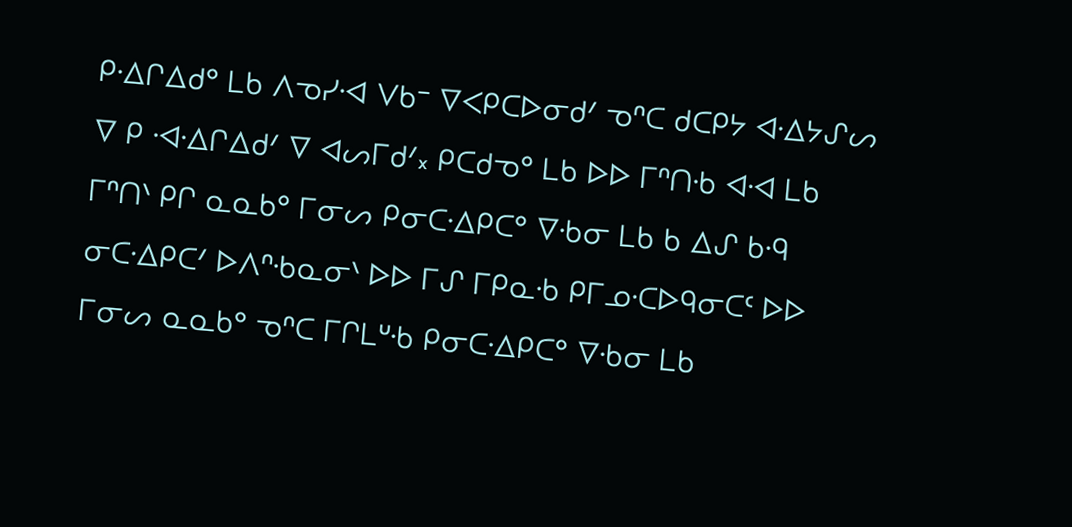ᑭᐧᐃᒋᐃᑯᐤ ᒪᑲ ᐱᓀᓯᐧᐊ ᐯᑲᐨ ᐁᐸᑭᑕᐅᓂᑯᐟ ᓀᐢᑕ ᑯᑕᑭᔭ ᐊᐧᐃᔭᔑᔕ ᐁ ᑭ ᐧᐊᐧᐃᒋᐃᑯᐟ ᐁ ᐊᔕᒥᑯᐟ᙮ ᑭᑕᑯᓀᐤ ᒪᑲ ᐅᐅ ᒥᐢᑎᐧᑲ ᐊᐧᐊ ᒪᑲ ᒥᐢᑎᐠ ᑭᒋ ᓇᓇᑲᐤ ᒥᓂᔕ ᑭᓂᑕᐧᐃᑭᑕᐤ ᐁᐧᑲᓂ ᒪᑲ ᑲ ᐃᔑ ᑲᐧᑫ ᓂᑕᐧᐃᑭᑕᐟ ᐅᐱᐢᐧᑲᓇᓂᐠ ᐅᐅ ᒥᔑ ᒥᑭᓇᐧᑲ ᑭᒥᓄᐧᑕᐅᑫᓂᑕᑦ ᐅᐅ ᒥᓂᔕ ᓇᓇᑲᐤ ᓀᐢᑕ ᒥᒋᒪᐡᐧᑲ ᑭᓂᑕᐧᐃᑭᑕᐤ ᐁᐧᑲᓂ ᒪᑲ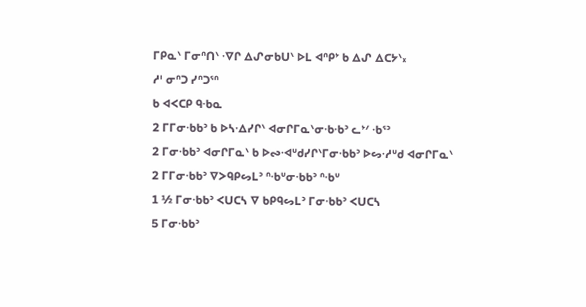ᒥᑭᓇᐠ ᒥᓂᐢᑎᐠ ᐧᐁᒋ ᐃᔑᓂᑲᑌᐠ ᐅᒪ ᐊᐢᑭᔾ ᑲ ᐃᔑ ᐃᑕᔭᐠ᙮
ᓱᑊ ᓂᐢᑐ ᓯᐢᑐᕐᐢ
ᑲ ᐊᐸᑕᑭ ᑫᐧᑲᓇ
2 ᒥᒥᓂᐧᑲᑲᐣ ᑲ ᐅᓴᐧᐃᓯᒋᐠ ᐊᓂᒋᒥᓇᐠᓂᐧᑲᐧᑲᐣ ᓚᔾᐟ ᐧᑲᕐᐣ
2 ᒥᓂᐧᑲᑲᐣ ᐊᓂᒋᒥᓇᐠ ᑲ ᐅᔓᐧᐊᐡᑯᓯᒋᐠᒥᓂᐧᑲᑲᐣ ᐅᔕᐧᓱᐡᑯ ᐊᓂᒋᒥᓇᐠ
2 ᒥᒥᓂᐧᑲᑲᐣ ᐁᐳᑫᑭᔕᒪᐣ ᐢᐧᑲᐡᓂᐧᑲᑲᐣ ᐢᐧᑲᐡ
1 ½ ᒥᓂᐧᑲᑲᐣ ᐸᑌᑕᓴ ᐁ ᑲᑭᑫᔕᒪᐣ ᒥᓂᐧᑲᑲᐣ ᐸᑌᑕᓴ
5 ᒥᓂᐧᑲᑲᐣ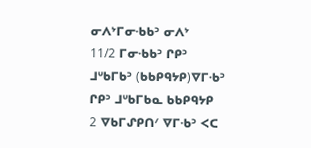ᓂᐱᔾᒥᓂᐧᑲᑲᐣ ᓂᐱᔾ
11/2 ᒥᓂᐧᑲᑲᐣ ᒋᑭᐣ ᒧᐡᑲᒥᑲᐣ (ᑲᑲᑭᑫᔭᑭ)ᐁᒥᐧᑲᐣ ᒋᑭᐣ ᒧᐡᑲᒥᑲᓇ ᑲᑲᑭᑫᔭᑭ
2 ᐁᑲᒥᔑᑭᑎᐟ ᐁᒥᐧᑲᐣ ᐸᑕ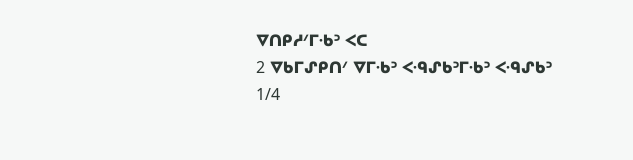ᐁᑎᑭᓱᐟᒥᐧᑲᐣ ᐸᑕ
2 ᐁᑲᒥᔑᑭᑎᐟ ᐁᒥᐧᑲᐣ ᐸᐧᑫᔑᑲᐣᒥᐧᑲᐣ ᐸᐧᑫᔑᑲᐣ
1/4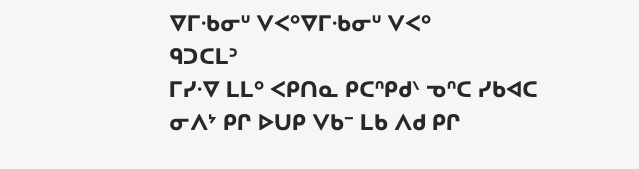ᐁᒥᐧᑲᓂᐡ ᐯᐸᐤᐁᒥᐧᑲᓂᐡ ᐯᐸᐤ
ᑫᑐᑕᒪᐣ
ᒥᓯᐧᐁ ᒪᒪᐤ ᐸᑭᑎᓇ ᑭᑕᐢᑭᑯᐠ ᓀᐢᑕ ᓯᑲᐊᑕ ᓂᐱᔾ ᑭᒋ ᐅᑌᑭ ᐯᑲᐨ ᒪᑲ ᐱᑯ ᑭᒋ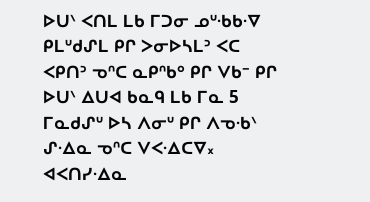ᐅᑌᐠ ᐸᑎᒪ ᒪᑲ ᒥᑐᓂ ᓄᐡᐧᑲᑲᐧᐁ ᑭᒪᐡᑯᔑᒪ ᑭᒋ ᐳᓂᐅᓴᒪᐣ ᐸᑕ ᐸᑭᑎᐣ ᓀᐢᑕ ᓇᑭᐢᑲᐤ ᑭᒋ ᐯᑲᐨ ᑭᒋ ᐅᑌᐠ ᐃᑌᐊ ᑲᓇᑫ ᒪᑲ ᒥᓇ 5 ᒥᓇᑯᔑᐡ ᐅᓴ ᐱᓂᐡ ᑭᒋ ᐱᓀᐧᑲᐠ ᔑᐧᐃᓇ ᓀᐢᑕ ᐯᐸᐧᐃᑕᐁ᙮
ᐊᐸᑎᓯᐧᐃᓇ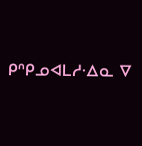ᑭᐢᑭᓄᐊᒪᓱᐧᐃᓇ ᐁ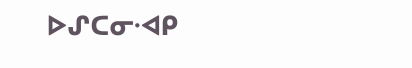ᐅᔑᑕᓂᐧᐊᑭ